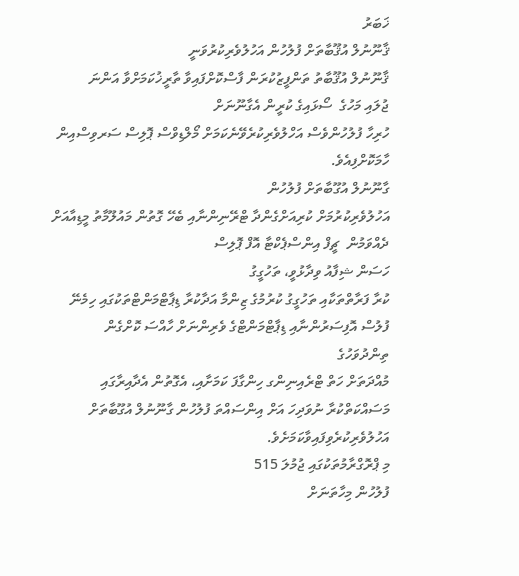ޚަބަރު
ޤާނޫނުލް އުޤޫބާތަށް ފުލުހުން އަހުލުވެރިކުރުވަނީ
ޤާނޫނުލް އުޤޫބާތު ތަންފީޒުކުރަން ފާސްކޮށްފައިވާ ތާރީޚުކަމަށްވާ އަންނަ
ޖުލައި މަހުގެ  ސޯޅައިގެ ކުރީން އެގާނޫނަށް
ހުރިހާ ފުލުހުންވެސް އަހްލުވެރިކުރެވޭނެކަމަށް މޯލްޑިވްސް ޕޮލިސް ސަރވިސްއިން
ހާމަކޮށްފިއެވެ.
ގާނޫނުލް އުގޫބާތަށް ފުލުހުން
އަހުލުވެރިކުރުމަށް ކުރިއަށްގެންދާ ޓްރޭނިންނާއި ބެހޭ ގޮތުން މައުލޫމާތު މީޑިއާއަށް
ދެއްވަމުން  ޗީފް އިންސްޕެކްޓާ އޮފް ޕޮލިސް
ހަސަން ޝިފާއު ވިދާޅުވީ، ތަހުގީގު
ކުރާ ފަރާތްތަކާއި ތަހުގީގު ކުރުމުގެ ޒިންމާ އަދާކުރާ ޑިޕާޓްމަންޓްތަކުގައި ހިމެނޭ
ފުލުސް އޮފިސަރުންނާއި ޑިޕާޓްމަންޓްގެ ވެރިންނަށް ހާއްސަ ކޮށްގެން ތިންދުވަހުގެ
މުއްދަތަށް ހަތް ޓްރެއިނިންގ ހިންގާފަ ކަމަށާއި، އެގޮތުން އެދާއިރާގައި
މަސައްކަތްކުރާ ނުވަދިހަ އަށް އިންސައްތަ ފުލުހުން ގާނޫނުލް އުގޫބާތަށް
އަހުލުވެރިކުރެވިފައިވާކަމަށެވެ.
މި ޕްރޮގްރާމުތަކުގައި ޖުމުލަ 515
ފުލުހުން މިހާތަނަށް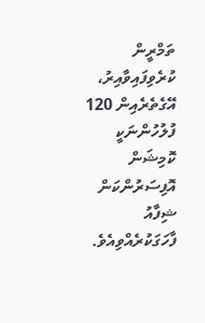ތަމްރީން ކުރެވިފައިވާއިރު، އޭގެތެރެއިން 120 ފުލުހުންނަކީ
ކޮމިޝަން އޮފިސަރުންކަން  ޝިފާއު ފާހަގަކުރެއްވިއެވެ.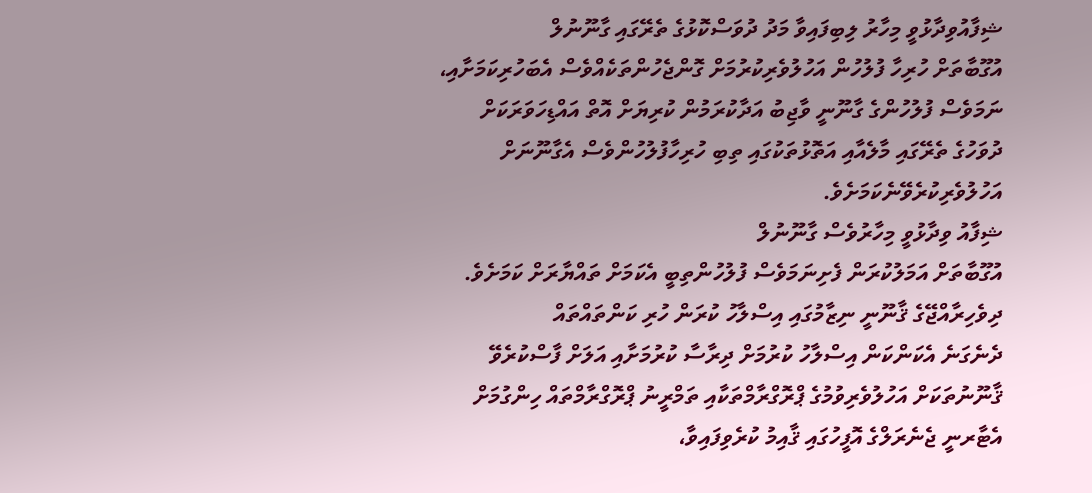ޝިފާއުވިދާޅުވީ މިހާރު ލިބިފައިވާ މަދު ދުވަސްކޮޅުގެ ތެރޭގައި ގާނޫނުލް
އުގޫބާތަށް ހުރިހާ ފުލުހުން އަހުލުވެރިކުރުމަށް ގޮންޖެހުންތަކެއްވެސް އެބަހުރިކަމަށާއި،
ނަމަވެސް ފުލުހުންގެ ގާނޫނީ ވާޖިބު އަދާކުރަމުން ކުރިޔަށް އޮތް އައްޑިހަވަރަކަށް
ދުވަހުގެ ތެރޭގައި މާލެއާއި އަތޮޅުތަކުގައި ތިބި ހުރިހާފުލުހުންވެސް އެގާނޫނަށް
އަހުލުވެރިކުރެވޭނެކަމަށެވެ.
ޝިފާއު ވިދާޅުވީ މިހާރުވެސް ގާނޫނުލް
އުގޫބާތަށް އަމަލުކުރަން ފެށިނަމަވެސް ފުލުހުންތިބީ އެކަމަށް ތައްޔާރަށް ކަމަށެވެ.
ދިވެހިރާއްޖޭގެ ޤާނޫނީ ނިޒާމުގައި އިސްލާހު ކުރަން ހުރި ކަންތައްތައް
ދެނެގަނެ އެކަންކަން އިސްލާހު ކުރުމަށް ދިރާސާ ކުރުމަށާއި އަލަށް ފާސްކުރެވޭ
ޤާނޫނުތަކަށް އަހުލުވެރިވުމުގެ ޕްރޮގްރާމްތަކާއި ތަމްރީނު ޕްރޮގްރާމްތައް ހިންގުމަށް
އެޓާރނީ ޖެނެރަލްގެ އޮފީހުގައި ޤާއިމު ކުރެވިފައިވާ،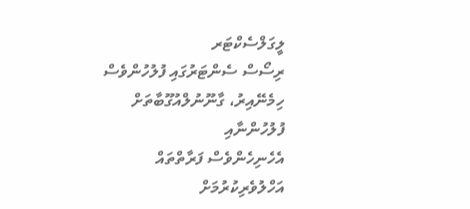ލީގަލްސެކްޓަރ
ރިސޯސް ސެންޓަރުގައި ފުލުހުންވެސް ހިމެނޭއިރު، ގާނޫނުލްއުގޫބާތަށް ފުލުހުންނާއި
އެހެނިހެންވެސް ފަރާތްތައް އަހްލުވެރިކުރުމަށް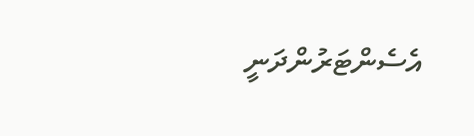އެސެންޓަރުންދަނީ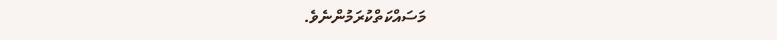މަސައްކަތްކުރަމުންނެވެ.